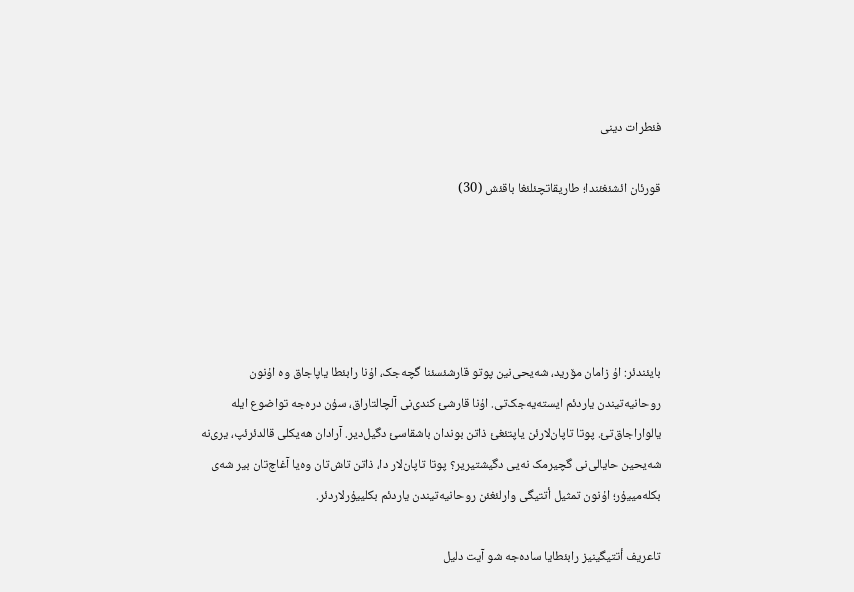فئطرات دینی

قورئان ائشئغئندا؛ طاریقاتچئلئغا باقئش (30)





بایئندئر: اۇ زامان مۆرید، شەیحی‌نین پوتو قارشئسئنا گچەجک، اۇنا رابئطا یاپاجاق وە اۇنون روحانیەتیندن یاردئم ایستەیەجک‌تی. اۇنا قارشئ کندی‌نی آلچالتاراق، سۇن درەجە تواضوع ایلە یالواراجاق‌تئ. پوتا تاپان‌لارئن یاپتئغئ ذاتن بوندان باشقاسئ دگیل‌دیر. آرادان هەیکلی قالدئرئپ، یری‌نە شەیحین حایالی‌نی گچیرمک نەیی دگیشتیریر؟ پوتا تاپان‌لار دا، ذاتن تاش‌تان وەیا آغاچ‌تان بیر شەی بکلەمییۇر؛ اۇنون تمثیل أتتیگی وارلئغئن روحانیەتیندن یاردئم بکلییۇرلاردئر.

تاعریف أتتیگینیز رابئطایا سادەجە شو آیت دلیل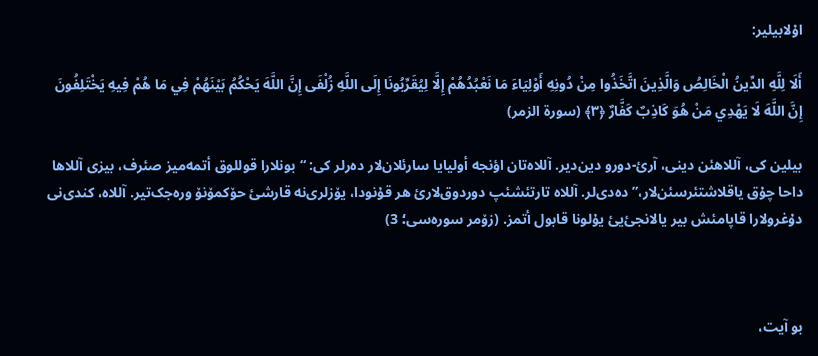اۇلابیلیر:

أَلَا لِلَّهِ الدِّينُ الْخَالِصُ وَالَّذِينَ اتَّخَذُوا مِنْ دُونِهِ أَوْلِيَاءَ مَا نَعْبُدُهُمْ إِلَّا لِيُقَرِّبُونَا إِلَى اللَّهِ زُلْفَى إِنَّ اللَّهَ يَحْكُمُ بَيْنَهُمْ فِي مَا هُمْ فِيهِ يَخْتَلِفُونَ إِنَّ اللَّهَ لَا يَهْدِي مَنْ هُوَ كَاذِبٌ كَفَّارٌ ﴿۳﴾ (سورة الزمر)

بیلین کی، آللاهئن دینی، آرئ-دورو دین‌دیر. آللاەتان اؤنجە أولیایا سارئلان‌لار دەرلر کی: “بونلارا قوللوق أتمەمیز صئرف، بیزی آللاها داحا چۇق یاقلاشتئرسئن‌لار،” دەدی‌لر. آللاە تارتئشئپ دوردوق‌لارئ هر قۇنودا، یۆزلری‌نە قارشئ حۆکمۆنۆ ورەجک‌تیر. آللاە، کندی‌نی دۇغرولارا قاپامئش بیر یالانجئ‌یئ یۇلونا قابول أتمز. (زۆمر سورەسی؛ 3)



بو آیت،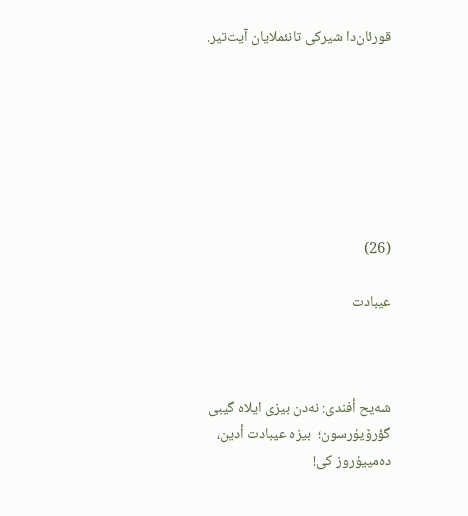قورئان‌دا شیرکی تانئملایان آیت‌تیر.







(26)

عیبادت



شەیح أفندی: نەدن بیزی ایلاە گیبی گؤرۆیۇرسون؛  بیزە عیبادت أدین، دەمییۇروز کی!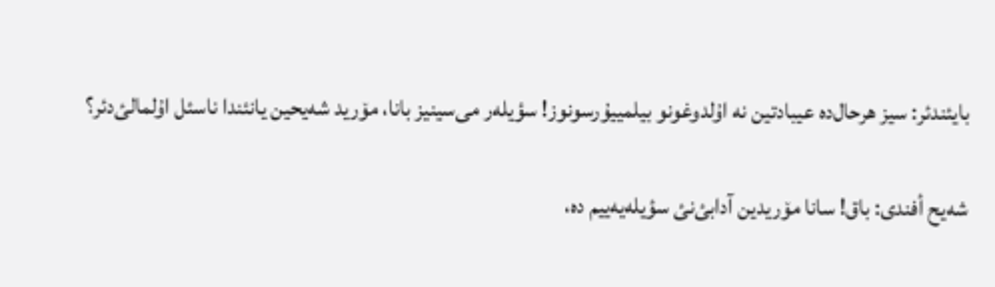بایئندئر: سیز هرحال‌دە عیبادتین نە اۇلدوغونو بیلمییۇرسونوز! سؤیلەر می‌سینیز بانا، مۆرید شەیحین یانئندا ناسئل اۇلمالئ‌دئر؟

شەیح أفندی: باق! سانا مۆریدین آدابئ‌نئ سؤیلەیەییم دە،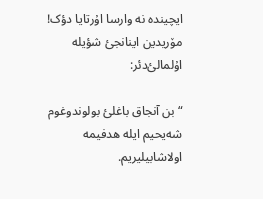ایچیندە نە وارسا اۇرتایا دؤک! مۆریدین اینانجئ شؤیلە اۇلمالئ‌دئر:

“بن آنجاق باغلئ بولوندوغوم شەیحیم ایلە هدفیمە اولاشابیلیریم.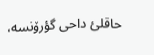حاقلئ داحی گؤرۆنسە،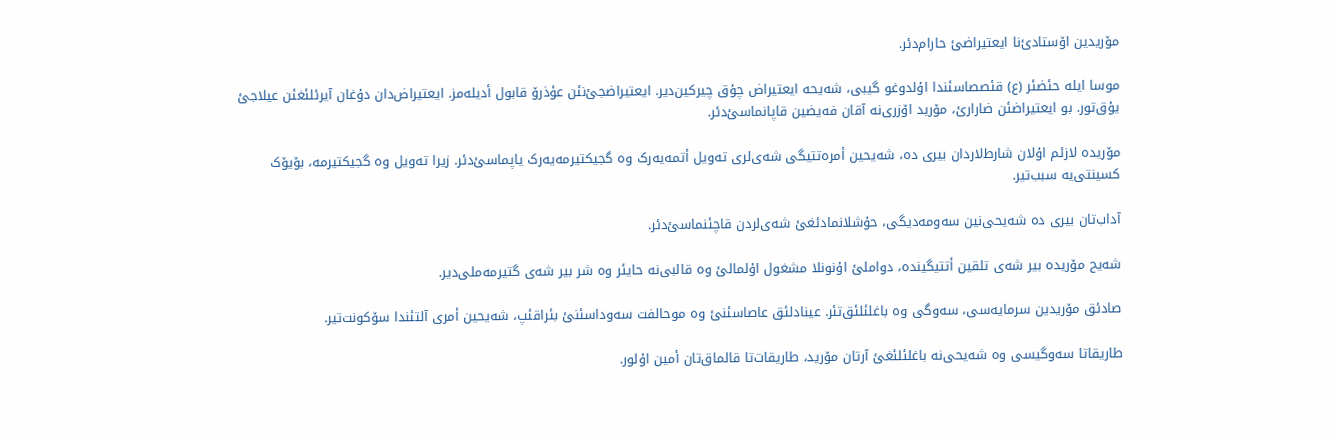مۆریدین اۆستادئ‌نا ایعتیراضئ حارام‌دئر.

موسا ایلە حئضئر (ع) قئصصاسئندا اۇلدوغو گیبی، شەیحە ایعتیراض چۇق چیرکین‌دیر. ایعتیراضجئ‌نئن عؤذرۆ قابول أدیلەمز. ایعتیراض‌دان دۇغان آیرئلئغئن عیلاجئ یۇق‌تور. بو ایعتیراضئن ضارارئ، مۆرید اۆزری‌نە آقان فەیضین قاپانماسئ‌دئر.

مۆریدە لازئم اۇلان شارط‌لاردان بیری دە، شەیحین أمرەتتیگی شەی‌لری تەویل أتمەیەرک وە گجیکتیرمەیەرک یاپماسئ‌دئر. زیرا تەویل وە گجیکتیرمە، بۆیۆک کسینتی‌یە سبب‌تیر.

آداب‌تان بیری دە شەیحی‌نین سەومەدیگی، حۇشلانمادئغئ شەی‌لردن قاچئنماسئ‌دئر.

شەیح مۆریدە بیر شەی تلقین أتتیگیندە، دواملئ اۇنونلا مشغول اۇلمالئ وە قالبی‌نە حایئر وە شر بیر شەی گتیرمەملی‌دیر.

صادئق مۆریدین سرمایەسی، سەوگی وە باغلئلئق‌تئر. عینادلئق عاصاسئنئ وە موحالفت سەوداسئنئ بئراقئپ، شەیحین أمری آلتئندا سۆکونت‌تیر.

طاریقاتا سەوگیسی وە شەیحی‌نە باغلئلئغئ آرتان مۆرید، طاریقات‌تا قالماق‌تان أمین اۇلور.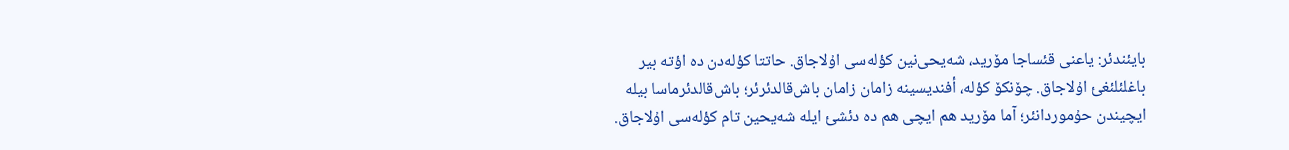بایئندئر: یاعنی قئساجا مۆرید، شەیحی‌نین کؤلەسی اۇلاجاق. حاتتا کؤلەدن دە اؤتە بیر باغلئلئغئ اۇلاجاق. چۆنکۆ کؤلە، أفندیسینە زامان زامان باش‌قالدئرئر؛ باش‌قالدئرماسا بیلە ایچیندن حۇموردانئر؛ آما مۆرید هم ایچی هم دە دئشئ ایلە شەیحین تام کؤلەسی اۇلاجاق.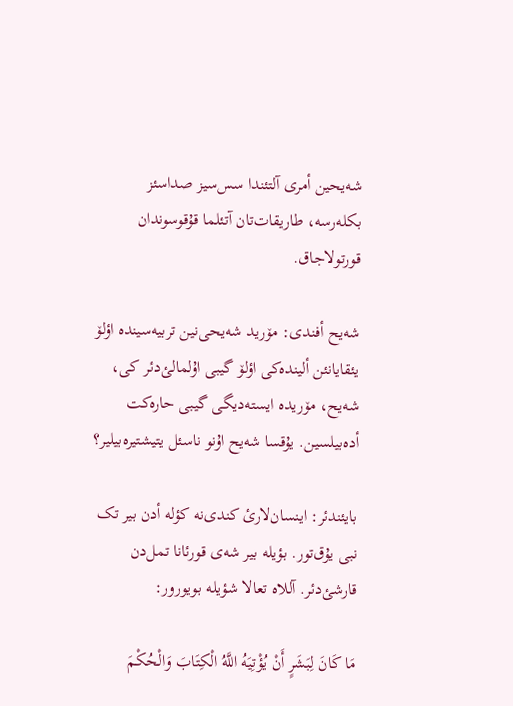شەیحین أمری آلتئندا سس‌سیز صداسئز بکلەرسە، طاریقات‌تان آتئلما قۇقوسوندان قورتولاجاق.

شەیح أفندی: مۆرید شەیحی‌نین تربیەسیندە اؤلۆ یئقایانئن ألیندەکی اؤلۆ گیبی اۇلمالئ‌دئر کی، شەیح، مۆریدە ایستەدیگی گیبی حارەکت أدەبیلسین. یۇقسا شەیح اۇنو ناسئل یتیشتیرەبیلیر؟

بایئندئر: اینسان‌لارئ کندی‌نە کؤلە أدن بیر تک نبی یۇق‌تور. بؤیلە بیر شەی قورئانا تمل‌دن قارشئ‌دئر. آللاە تعالا شؤیلە بویورور:

مَا كَانَ لِبَشَرٍ أَنْ يُؤْتِيَهُ اللَّهُ الْكِتَابَ وَالْحُكْمَ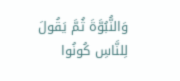وَالنُّبُوَّةَ ثُمَّ يَقُولَ لِلنَّاسِ كُونُوا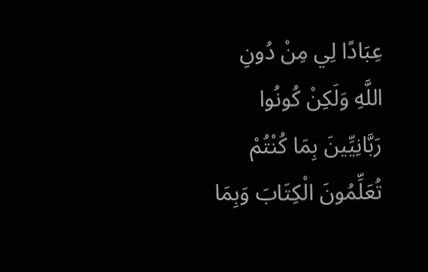عِبَادًا لِي مِنْ دُونِ اللَّهِ وَلَكِنْ كُونُوا رَبَّانِيِّينَ بِمَا كُنْتُمْ تُعَلِّمُونَ الْكِتَابَ وَبِمَا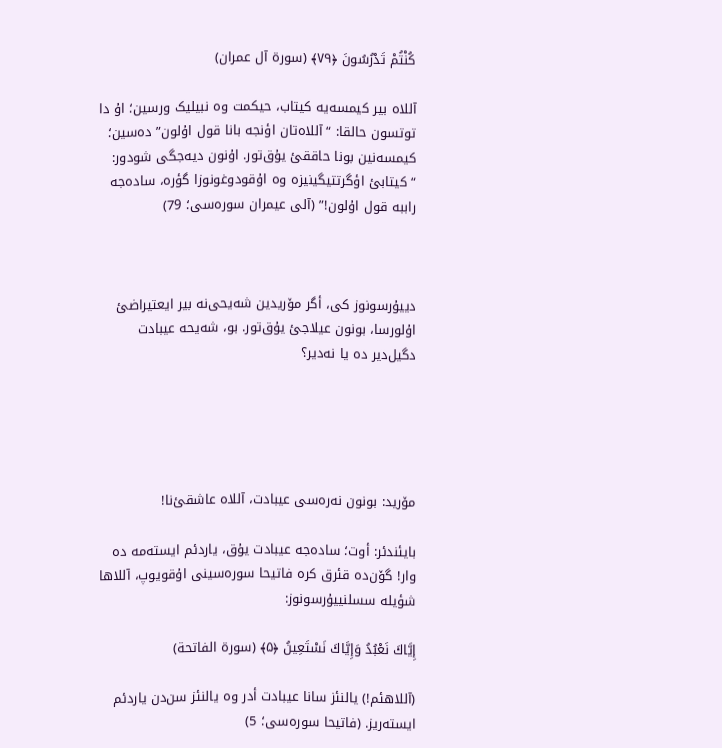كُنْتُمْ تَدْرُسُونَ ﴿۷۹﴾ (سورة آل عمران)

آللاە بیر کیمسەیە کیتاب، حیکمت وە نبیلیک ورسین؛ اۇ دا توتسون حالقا: “آللاەتان اؤنجە بانا قول اۇلون” دەسین؛ کیمسەنین بونا حاققئ یۇق‌تور. اۇنون دیەجگی شودور: “کیتابئ اؤگرتتیگینیزە وە اۇقودوغونوزا گؤرە، سادەجە راببە قول اۇلون!” (آلی عیمران سورەسی؛ 79)



دییۇرسونوز کی، أگر مۆریدین شەیحی‌نە بیر ایعتیراضئ اۇلورسا، بونون عیلاجئ یۇق‌تور. بو، شەیحە عیبادت دگیل‌دیر دە یا نەدیر؟





مۆرید: بونون نەرەسی عیبادت، آللاە عاشقئ‌نا!

بایئندئر: أوت؛ سادەجە عیبادت یۇق، یاردئم ایستەمە دە وار! گۆن‌دە قئرق کرە فاتیحا سورەسینی اۇقویوپ، آللاها شؤیلە سسلنییۇرسونوز:

إِيَّاكَ نَعْبُدُ وَإِيَّاكَ نَسْتَعِينُ ﴿۵﴾ (سورة الفاتحة)

(آللاهئم!) یالنئز سانا عیبادت أدر وە یالنئز سن‌دن یاردئم ایستەریز. (فاتیحا سورەسی؛ 5)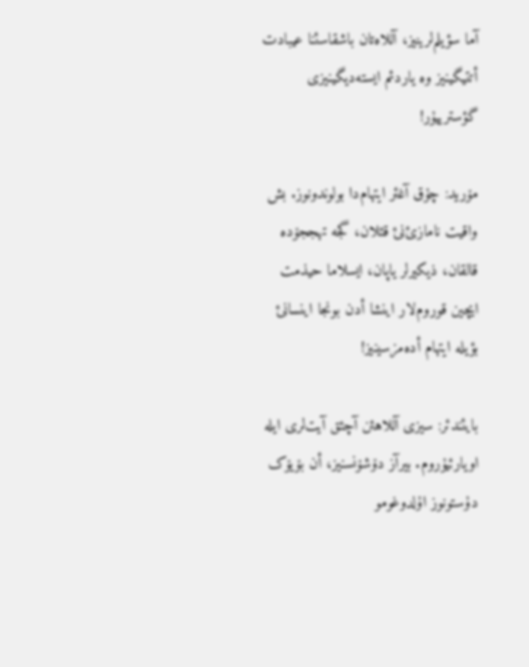آما سؤیلم‌لرینیز، آللاەتان باشقاسئنا عیبادت أتتیگینیز وە یاردئم ایستەدیگینیزی گؤسترییۇر!

مۆرید: چۇق آغئر ایتهام‌دا بولوندونوز. بش واقیت نامازئ‌نئ قئلان، گجە تهججۆدە قالقان، ذیکیرلر یاپان، ایسلاما حیذمت ایچین قوروم‌لار اینشا أدن بونجا اینسانئ بؤیلە ایتهام أدەمزسینیز!

بایئندئر: سیزی آللاهئن آچئق آیت‌لری ایلە اویارئیۇروم. بیرآز دۆشۆنسنیز، أن بۆیۆک دۇستونوز اۇلدوغومو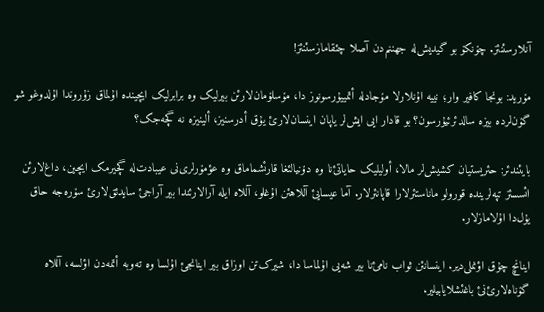آنلارسئنئز. چۆنکۆ بو گیدیش‌لە جهننم‌دن آصلا چئقامازسئنئز!

مۆرید: بونجا کافیر وار؛ نییە اۇنلارلا مۆجادلە أتمییۇرسونوز دا، مۆسلۆمان‌لارئن بیرلیک وە برابرلیک ایچیندە اۇلماق زۇروندا اۇلدوغو شو گۆن‌لردە بیزە سالدئرئیۇرسون؟ بو قادار ایی ایش‌لر یاپان اینسان‌لارئ یۇق أدرسنیز، ألینیزە نە گچەجک؟

بایئندئر: حئریستیان کشیش‌لر مالا، أولیلیک حایاتئ‌نا وە دۆنیالئغا قارئشماماق وە عؤمۆرلری‌نی عیبادت‌لە گچیرمک ایچین، داغ‌لارئن ائسسئز تپەلریندە قورولو ماناستئرلارا قاپانئرلار. آما عیسایئ آللاهئن اۇغلو، آللاە ایلە آرالارئندا بیر آراجئ سایدئق‌لارئ سۆرەجە حاق یۇل‌دا اۇلامازلار.

اینانچ چۇق اؤنملی‌دیر. اینسانئن ثواب نامئ‌نا بیر شەیی اۇلماسا دا، شیرک‌تن اوزاق بیر اینانجئ اۇلسا وە تەوبە أتمەدن اؤلسە، آللاە گۆناەلارئ‌نئ باغئشلایابیلیر.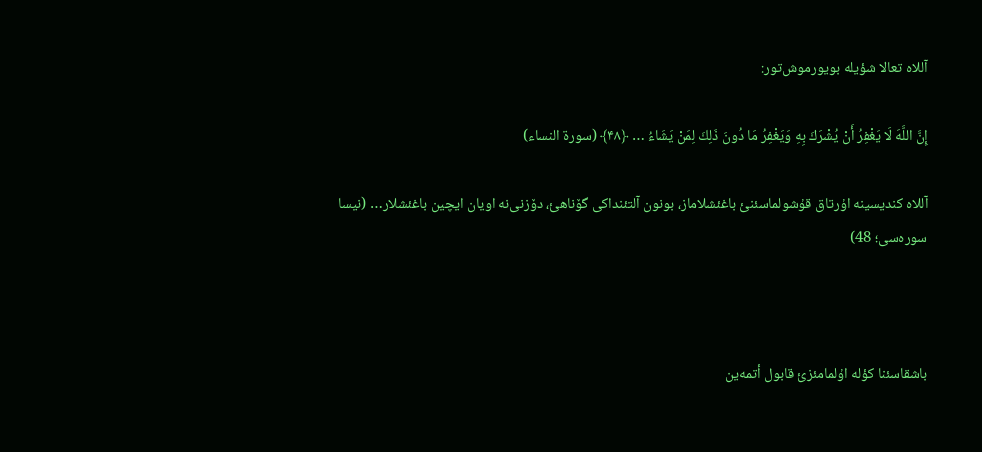آللاە تعالا شؤیلە بویورموش‌تور:

إِنَّ اللَّهَ لَا يَغْفِرُ أَنْ يُشْرَكَ بِهِ وَيَغْفِرُ مَا دُونَ ذَلِكَ لِمَنْ يَشَاءُ … ﴿۴۸﴾ (سورة النساء)

آللاە کندیسینە اۇرتاق قۇشولماسئنئ باغئشلاماز، بونون آلتئنداکی گۆناهئ، دۆزنی‌نە اویان ایچین باغئشلار… (نیسا سورەسی؛ 48)



باشقاسئنا کؤلە اۇلمامئزئ قابول أتمەین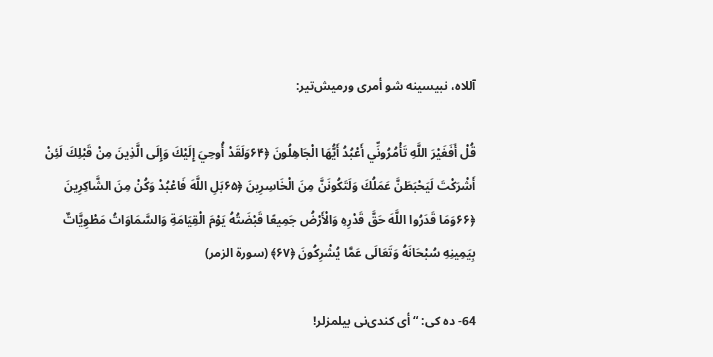آللاە، نبیسینە شو أمری ورمیش‌تیر:

قُلْ أَفَغَيْرَ اللَّهِ تَأْمُرُونِّي أَعْبُدُ أَيُّهَا الْجَاهِلُونَ ﴿۶۴وَلَقَدْ أُوحِيَ إِلَيْكَ وَإِلَى الَّذِينَ مِنْ قَبْلِكَ لَئِنْ أَشْرَكْتَ لَيَحْبَطَنَّ عَمَلُكَ وَلَتَكُونَنَّ مِنَ الْخَاسِرِينَ ﴿۶۵بَلِ اللَّهَ فَاعْبُدْ وَكُنْ مِنَ الشَّاكِرِينَ ﴿۶۶وَمَا قَدَرُوا اللَّهَ حَقَّ قَدْرِهِ وَالْأَرْضُ جَمِيعًا قَبْضَتُهُ يَوْمَ الْقِيَامَةِ وَالسَّمَاوَاتُ مَطْوِيَّاتٌ بِيَمِينِهِ سُبْحَانَهُ وَتَعَالَى عَمَّا يُشْرِكُونَ ﴿۶۷﴾ (سورة الزمر)

64- دە کی: “أی کندی‌نی بیلمزلر!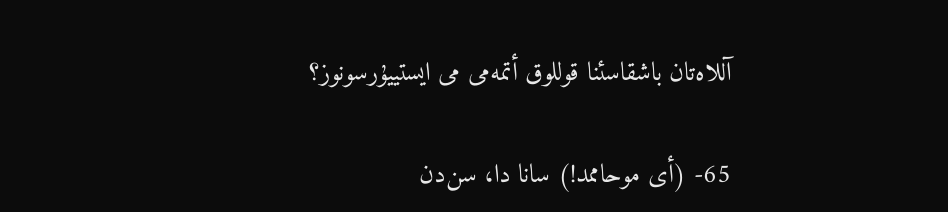آللاەتان باشقاسئنا قوللوق أتمەمی می ایستییۇرسونوز؟

65- (أی موحاممد!) سانا دا، سن‌دن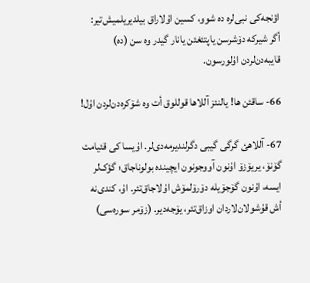اؤنجەکی نبی‌لرە دە شوو، کسین اۇلاراق بیلدیریلمیش‌تیر: أگر شیرکە دۆشرسن یاپتئغئن یانار گیدر وە سن (دە) قایبەدن‌لردن اۇلورسون.

66- ساقئن ها! یالنئز آللاها قوللوق أت وە شۆکرەدن‌لردن اۇل!

67- آللاهئ گرگی گیبی دگرلندیرمەدی‌لر. اۇیسا کی قئیامت گۆنۆ، یریۆزۆ اۇنون آووجونون ایچیندە بولوناجاق؛ گؤک‌لر ایسە، اۇنون گۆجۆیلە دۆرۆلمۆش اۇلاجاق‌تئر. اۇ، کندی‌نە أش قۇشولان‌لاردان اوزاق‌تئر، یۆجەدیر. (زۆمر سورەسی)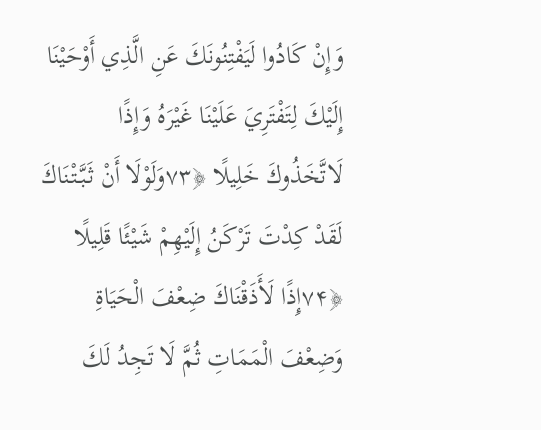وَإِنْ كَادُوا لَيَفْتِنُونَكَ عَنِ الَّذِي أَوْحَيْنَا إِلَيْكَ لِتَفْتَرِيَ عَلَيْنَا غَيْرَهُ وَإِذًا لَاتَّخَذُوكَ خَلِيلًا ﴿۷۳وَلَوْلَا أَنْ ثَبَّتْنَاكَ لَقَدْ كِدْتَ تَرْكَنُ إِلَيْهِمْ شَيْئًا قَلِيلًا ﴿۷۴إِذًا لَأَذَقْنَاكَ ضِعْفَ الْحَيَاةِ وَضِعْفَ الْمَمَاتِ ثُمَّ لَا تَجِدُ لَكَ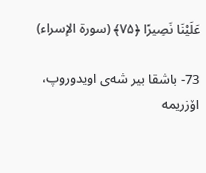عَلَيْنَا نَصِيرًا ﴿۷۵﴾ (سورة الإسراء)

73- باشقا بیر شەی اویدوروپ، اۆزریمە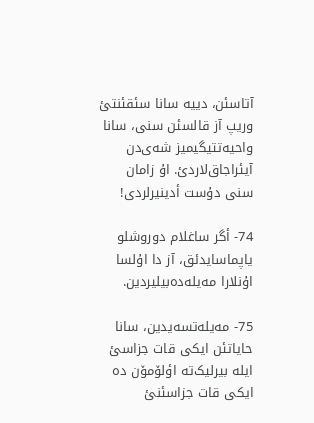آتاسئن، دییە سانا سئقئنتئ وریپ آز قالسئن سنی، سانا واحیەتتیگیمیز شەی‌دن آیئراجاق‌لاردئ. اۇ زامان سنی دۇست أدینیرلردی!

74- أگر ساغلام دوروشلو یاپماسایدئق، آز دا اۇلسا اۇنلارا مەیلەدەبیلیردین.

75- مەیلەتسەیدین، سانا حایاتئن ایکی قات جزاسئ ایلە بیرلیک‌تە اؤلۆمۆن دە ایکی قات جزاسئنئ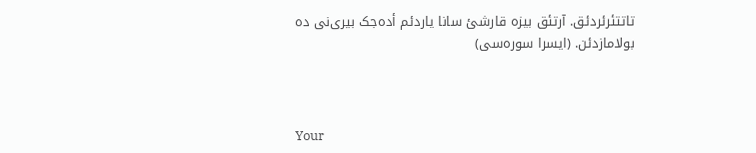تاتتئرئردئق. آرتئق بیزە قارشئ سانا یاردئم أدەجک بیری‌نی دە بولامازدئن. (ایسرا سورەسی)



Your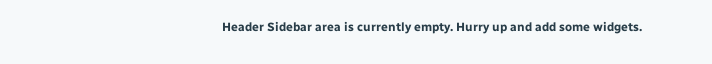Header Sidebar area is currently empty. Hurry up and add some widgets.